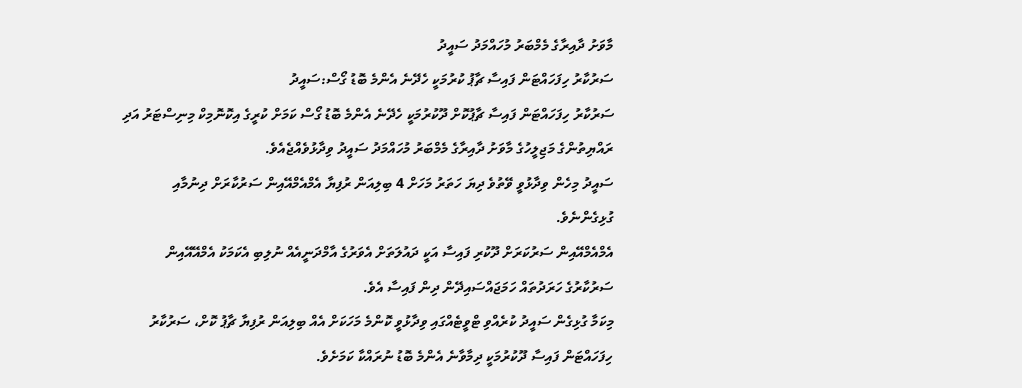މާވަށު ދާއިރާގެ މެމްބަރު މުހައްމަދު ސައީދު
ސަރުކާރު ހިފަހައްޓަން ފައިސާ ޗާޕު ކުރުމަކީ ހެދޭނެ އެންމެ ބޮޑު ގޯސް:ސައީދު
ސަރުކާރު ހިފަހައްޓަން ފައިސާ ޗާޕުކޮށް ދޫކުރުމަކީ ހެދޭނެ އެންމެ ބޮޑު ގޯސް ކަމަށް ކުރީގެ އިކޮނޮމިކް މިނިސްޓަރު އަދި ރައްޔިތުންގެ މަޖިލީހުގެ މާވަށު ދާއިރާގެ މެމްބަރު މުހައްމަދު ސައީދު ވިދާޅުވެއްޖެއެވެ.
ސައީދު މިހެން ވިދާޅުވީ ވޭތުވެ ދިޔަ ހަތަރު މަހަށް 4 ބިލިއަން ރުފިޔާ އެމްއެމްއޭއިން ސަރުކާރަށް ދިނުމާއި ގުޅިގެންނެވެ.
އެމްއެމްއޭއިން ސަރުކަރަށް ދޫކުރި ފައިސާ އަކީ ދައުލަތަށް އެވަރުގެ އާމްދަނީއެއް ނުލިބި އެކަމަކު އެމްއޭއޭއިން ސަރުކާރުގެ ހަރަދުތައް ހަމަޖައްސައިދޭން ދިން ފައިސާ އެވެ.
މިކަމާ ގުޅިގެން ސައީދު ކުރެއްވި ޓްވީޓެއްގައި ވިދާޅުވީ ކޮންމެ މަހަކަށް އެއް ބިލިއަން ރުފިޔާ ޗާޕު ކޮށް، ސަރުކާރު ހިފަހައްޓަން ފައިސާ ދޫކުރުމަކީ ދިމާވާނެ އެންމެ ބޮޑު ނުރައްކާ ކަމަށެވެ.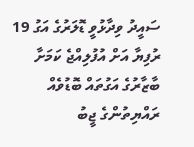ސައީދު ވިދާޅުވީ ޑޮލަރުގެ އަގު 19 ރުފިޔާ އަށް އުފުލިއްޖެ ކަމަށާ ބާޒާރުގެ އަގުތައް ބޮޑުވެއް ރައްޔިތުންގެ ޖީބު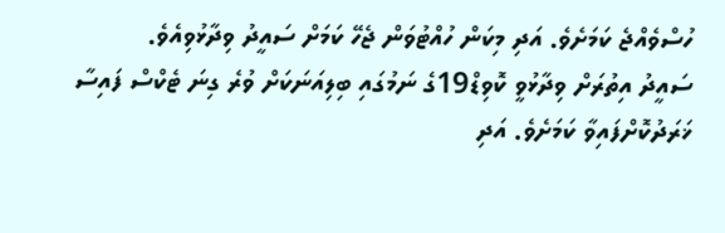ހުސްވެއްޖެ ކަމަށެވެ. އަދި މިކަން ހުއްޓުވަން ޖެހޭ ކަމަށް ސައީދު ވިދާޅުވިއެވެ.
ސައީދު އިތުރަށް ވިދާޅުވީ ކޮވިޑް19ގެ ނަމުގައި ބިލިއަނަކަށް ވުރެ ގިނަ ޓެކްސް ފައިސާ ޚަރަދުކޮށްފައިވާ ކަމަށެވެ. އަދި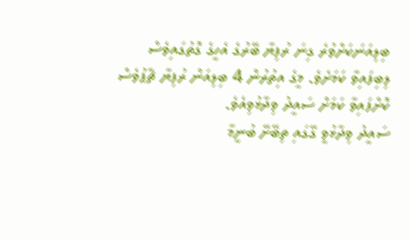ބިލިއަނަކަށްވުރެ ގިނަ ރުފިޔާ ބޭރުގެ އެހީގެ ގޮތުގައިވެސް ލިބިފައިވާ ކަމަށެވެ. މީގެ އިތުރުން 4 ބިލިއަން ރުފިޔާ ޗާޕުވެސް ކޮށްފައިވާ ކަމަށް ސައީދު ވިދާޅުވިއެވެ.
ސައީދު ވިދާޅުވީ ގޭގައި ތިބޭށޭ ބުނީމާ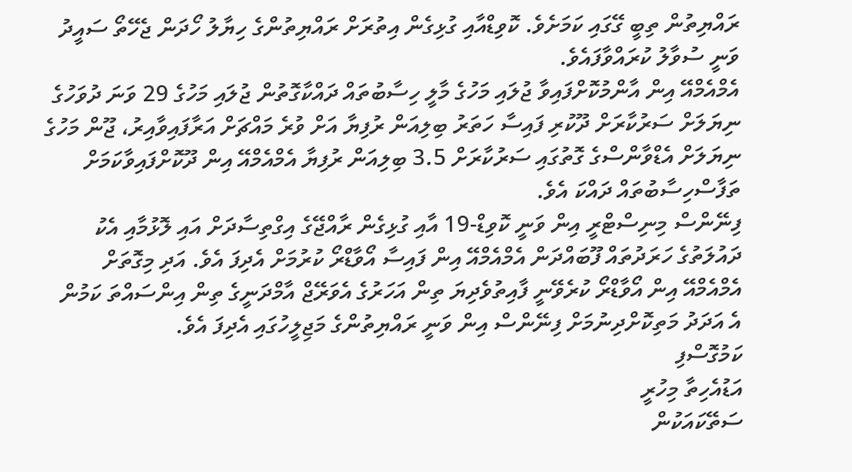ރައްޔިތުން ތިބީ ގޭގައި ކަމަށެވެ. ކޮވިޑްއާއި ގުޅިގެން އިތުރަށް ރައްޔިތުންގެ ހިޔާލު ހޯދަން ޖެހޭތޯ ސައީދު ވަނީ ސުވާލު ކުރައްވާފައެވެ.
އެމްއެމްއޭ އިން އާންމުކޮށްފައިވާ ޖުލައި މަހުގެ މާލީ ހިސާބުތައް ދައްކާގޮތުން ޖުލައި މަހުގެ 29 ވަނަ ދުވަހުގެ ނިޔަލަށް ސަރުކާރަށް ދޫކުރި ފައިސާ ހަތަރު ބިލިއަން ރުފިޔާ އަށް ވުރެ މައްޗަށް އަރާފައިވާއިރު، ޖޫން މަހުގެ ނިޔަލަށް އެޑްވާންސްގެ ގޮތުގައި ސަރުކާރަށް 3.5 ބިލިއަން ރުފިޔާ އެމްއެމްއޭ އިން ދޫކޮށްފައިވާކަމަށް ތަފާސްހިސާބުތައް ދައްކަ އެވެ.
ފިނޭންސް މިނިސްޓްރީ އިން ވަނީ ކޮވިޑް-19 އާއި ގުޅިގެން ރާއްޖޭގެ އިގްތިސާދަށް އައި ލޮޅުމާއި އެކު ދައުލަތުގެ ހަރަދުތައް ފޫބައްދަން އެމްއެމްއޭ އިން ފައިސާ އޯވާޑްރޯ ކުރުމަށް އެދިފަ އެވެ. އަދި މިގޮތަށް އެމްއެމްއޭ އިން އޯވާޑްރޯ ކުރެވޭނީ ފާއިތުވެދިޔަ ތިން އަހަރުގެ އެވަރޭޖް އާމްދަނީގެ ތިން އިންސައްތަ ކަމުން އެ އަދަދު މަތިކޮށްދިނުމަށް ފިނޭންސް އިން ވަނީ ރައްޔިތުންގެ މަޖިލީހުގައި އެދިފަ އެވެ.
ކަމުގޮސްފި
އަޑުއެހިތާ މިހުރީ
ސަތޭކައަކުން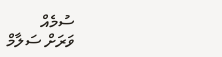ސުމެއް
ވަރަށް ސަލާމް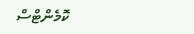ކޮމެންޓްސް